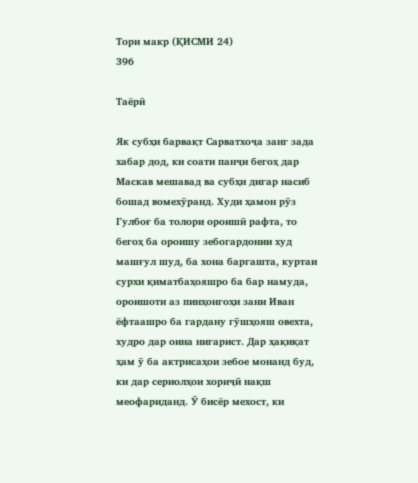Тори макр (ҚИСМИ 24)
396

Таёрӣ

Як субҳи барвақт Сарватхоҷа занг зада хабар дод, ки соати панҷи бегоҳ дар Маскав мешавад ва субҳи дигар насиб бошад вомехӯранд. Худи ҳамон рӯз Гулбоғ ба толори ороишӣ рафта, то бегоҳ ба ороишу зебогардонии худ машғул шуд, ба хона баргашта, куртаи сурхи қиматбаҳояшро ба бар намуда, ороишоти аз пинҳонгоҳи зани Иван ёфтаашро ба гардану гӯшҳояш овехта, худро дар оина нигарист. Дар ҳақиқат ҳам ӯ ба актрисаҳои зебое монанд буд, ки дар сериолҳои хориҷӣ нақш меофариданд. Ӯ бисёр мехост, ки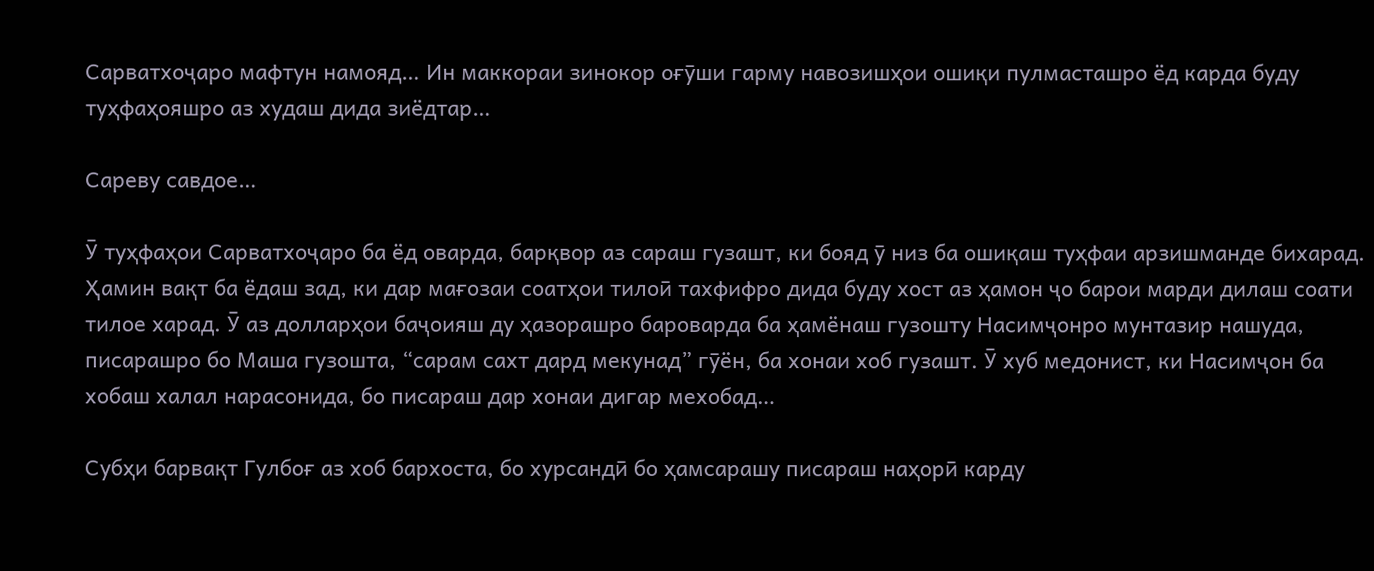Сарватхоҷаро мафтун намояд… Ин маккораи зинокор оғӯши гарму навозишҳои ошиқи пулмасташро ёд карда буду туҳфаҳояшро аз худаш дида зиёдтар…

Сареву савдое…

Ӯ туҳфаҳои Сарватхоҷаро ба ёд оварда, барқвор аз сараш гузашт, ки бояд ӯ низ ба ошиқаш туҳфаи арзишманде бихарад. Ҳамин вақт ба ёдаш зад, ки дар мағозаи соатҳои тилоӣ тахфифро дида буду хост аз ҳамон ҷо барои марди дилаш соати тилое харад. Ӯ аз долларҳои баҷоияш ду ҳазорашро бароварда ба ҳамёнаш гузошту Насимҷонро мунтазир нашуда, писарашро бо Маша гузошта, “сарам сахт дард мекунад” гӯён, ба хонаи хоб гузашт. Ӯ хуб медонист, ки Насимҷон ба хобаш халал нарасонида, бо писараш дар хонаи дигар мехобад…

Субҳи барвақт Гулбоғ аз хоб бархоста, бо хурсандӣ бо ҳамсарашу писараш наҳорӣ карду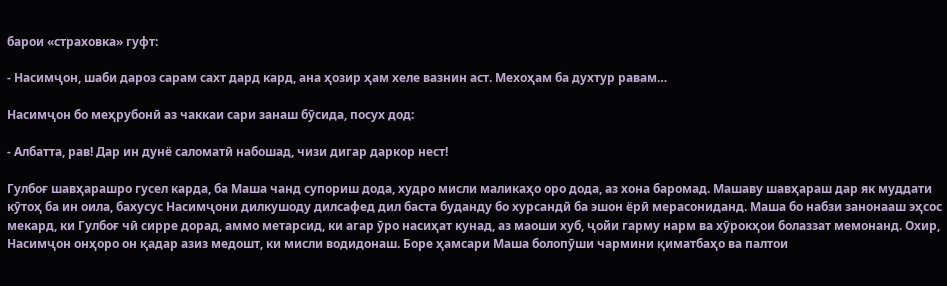барои «страховка» гуфт:

- Насимҷон, шаби дароз сарам сахт дард кард, ана ҳозир ҳам хеле вазнин аст. Мехоҳам ба духтур равам…

Насимҷон бо меҳрубонӣ аз чаккаи сари занаш бӯсида, посух дод:

- Албатта, рав! Дар ин дунё саломатӣ набошад, чизи дигар даркор нест!

Гулбоғ шавҳарашро гусел карда, ба Маша чанд супориш дода, худро мисли маликаҳо оро дода, аз хона баромад. Машаву шавҳараш дар як муддати кӯтоҳ ба ин оила, бахусус Насимҷони дилкушоду дилсафед дил баста буданду бо хурсандӣ ба эшон ёрӣ мерасониданд. Маша бо набзи занонааш эҳсос мекард, ки Гулбоғ чӣ сирре дорад, аммо метарсид, ки агар ӯро насиҳат кунад, аз маоши хуб, ҷойи гарму нарм ва хӯрокҳои болаззат мемонанд. Охир, Насимҷон онҳоро он қадар азиз медошт, ки мисли водидонаш. Боре ҳамсари Маша болопӯши чармини қиматбаҳо ва палтои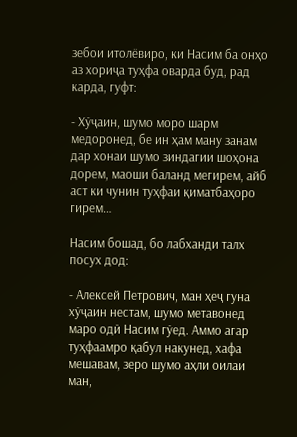зебои итолёвиро, ки Насим ба онҳо аз хориҷа туҳфа оварда буд, рад карда, гуфт:

- Хӯҷаин, шумо моро шарм медоронед, бе ин ҳам ману занам дар хонаи шумо зиндагии шоҳона дорем, маоши баланд мегирем, айб аст ки чунин туҳфаи қиматбаҳоро гирем…

Насим бошад, бо лабханди талх посух дод:

- Алексей Петрович, ман ҳеҷ гуна хӯҷаин нестам, шумо метавонед маро одӣ Насим гӯед. Аммо агар туҳфаамро қабул накунед, хафа мешавам, зеро шумо аҳли оилаи ман,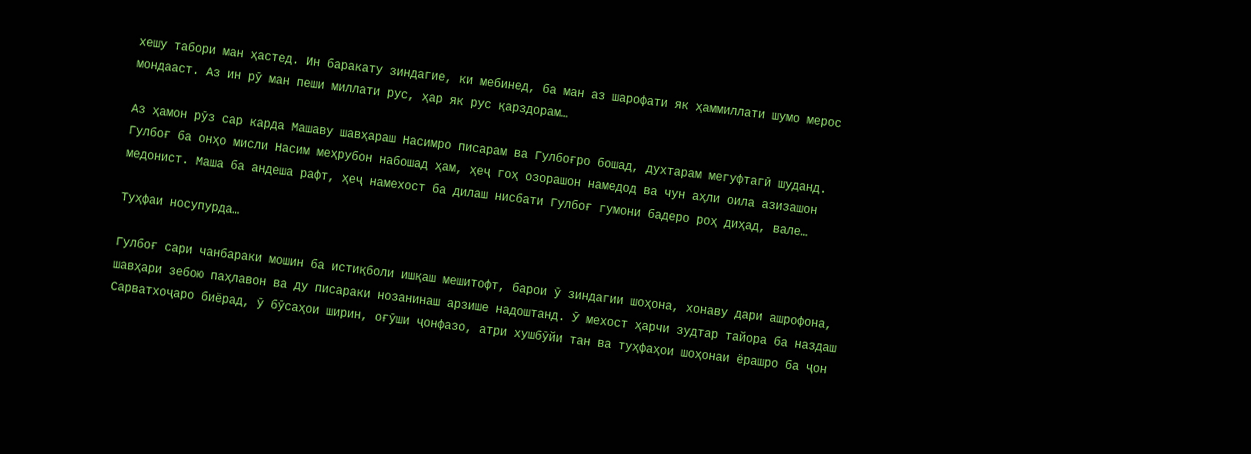хешу табори ман ҳастед. Ин баракату зиндагие, ки мебинед, ба ман аз шарофати як ҳаммиллати шумо мерос мондааст. Аз ин рӯ ман пеши миллати рус, ҳар як рус қарздорам…

Аз ҳамон рӯз сар карда Машаву шавҳараш Насимро писарам ва Гулбоғро бошад, духтарам мегуфтагӣ шуданд. Гулбоғ ба онҳо мисли Насим меҳрубон набошад ҳам, ҳеҷ гоҳ озорашон намедод ва чун аҳли оила азизашон медонист. Маша ба андеша рафт, ҳеҷ намехост ба дилаш нисбати Гулбоғ гумони бадеро роҳ диҳад, вале…

Туҳфаи носупурда…

Гулбоғ сари чанбараки мошин ба истиқболи ишқаш мешитофт, барои ӯ зиндагии шоҳона, хонаву дари ашрофона, шавҳари зебою паҳлавон ва ду писараки нозанинаш арзише надоштанд. Ӯ мехост ҳарчи зудтар тайора ба наздаш Сарватхоҷаро биёрад, ӯ бӯсаҳои ширин, оғӯши ҷонфазо, атри хушбӯйи тан ва туҳфаҳои шоҳонаи ёрашро ба ҷон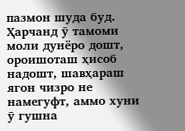пазмон шуда буд. Ҳарчанд ӯ тамоми моли дунёро дошт, ороишоташ ҳисоб надошт, шавҳараш ягон чизро не намегуфт, аммо хуни ӯ гушна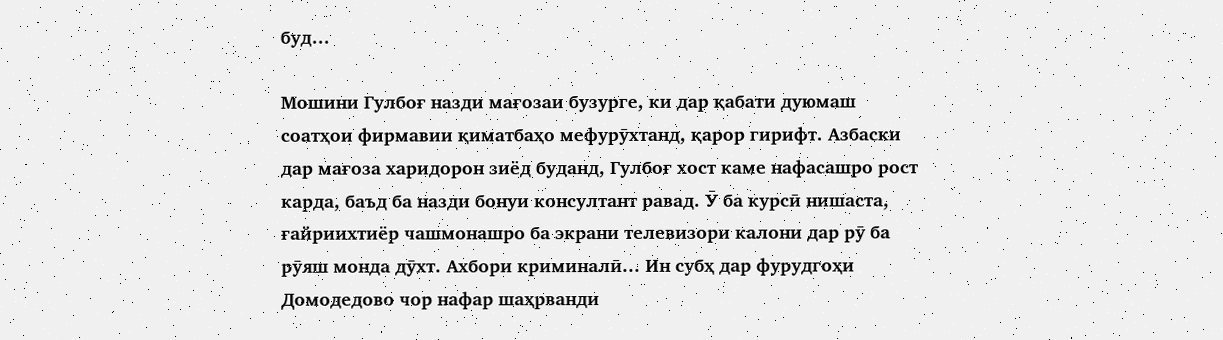буд…

Мошини Гулбоғ назди мағозаи бузурге, ки дар қабати дуюмаш соатҳои фирмавии қиматбаҳо мефурӯхтанд, қарор гирифт. Азбаски дар мағоза харидорон зиёд буданд, Гулбоғ хост каме нафасашро рост карда, баъд ба назди бонуи консултант равад. Ӯ ба курсӣ нишаста, ғайриихтиёр чашмонашро ба экрани телевизори калони дар рӯ ба рӯяш монда дӯхт. Ахбори криминалӣ... Ин субҳ дар фурудгоҳи Домодедово чор нафар шаҳрванди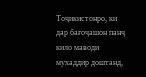Тоҷикистонро, ки дар бағоҷашон панҷ кило маводи мухаддир доштанд,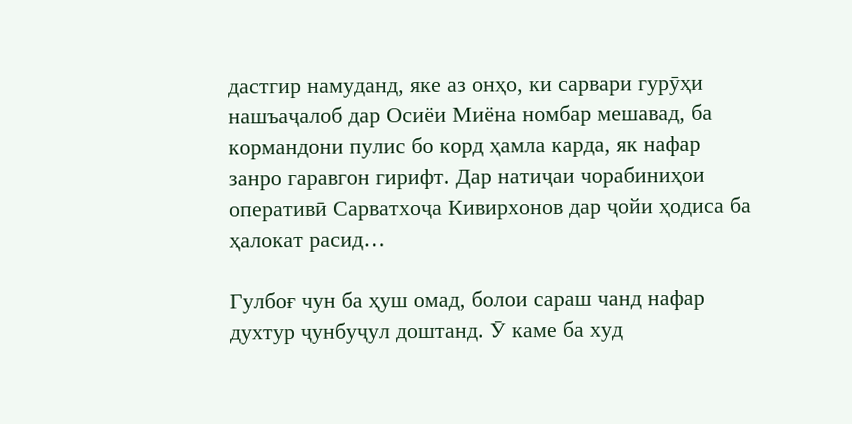дастгир намуданд, яке аз онҳо, ки сарвари гурӯҳи нашъаҷалоб дар Осиёи Миёна номбар мешавад, ба кормандони пулис бо корд ҳамла карда, як нафар занро гаравгон гирифт. Дар натиҷаи чорабиниҳои оперативӣ Сарватхоҷа Кивирхонов дар ҷойи ҳодиса ба ҳалокат расид…

Гулбоғ чун ба ҳуш омад, болои сараш чанд нафар духтур ҷунбуҷул доштанд. Ӯ каме ба худ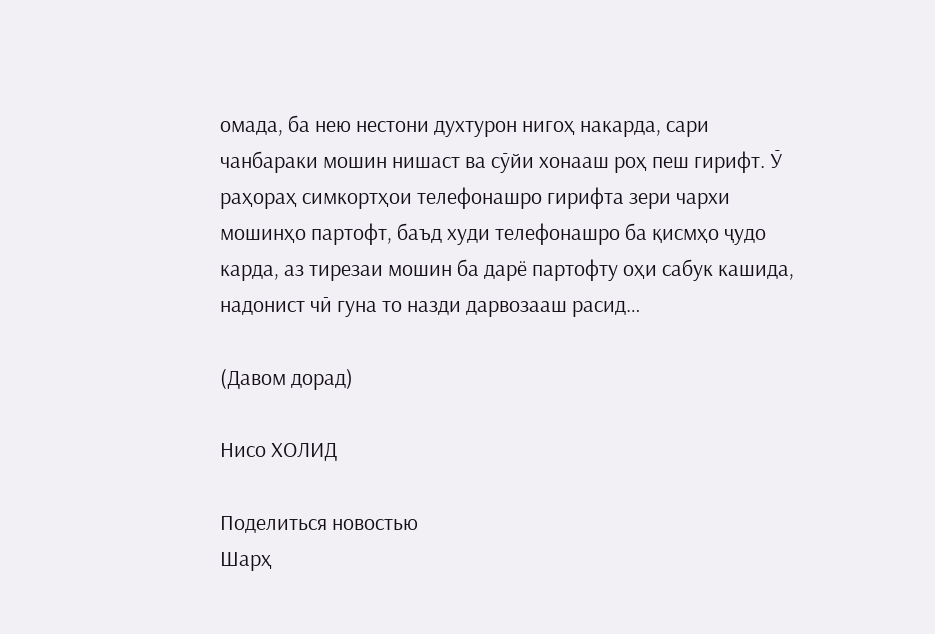омада, ба нею нестони духтурон нигоҳ накарда, сари чанбараки мошин нишаст ва сӯйи хонааш роҳ пеш гирифт. Ӯ раҳораҳ симкортҳои телефонашро гирифта зери чархи мошинҳо партофт, баъд худи телефонашро ба қисмҳо ҷудо карда, аз тирезаи мошин ба дарё партофту оҳи сабук кашида, надонист чӣ гуна то назди дарвозааш расид…

(Давом дорад)

Нисо ХОЛИД

Поделиться новостью
Шарҳ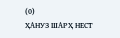(0)
ҲАНУЗ ШАРҲ НЕСТ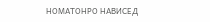НОМАТОНРО НАВИСЕД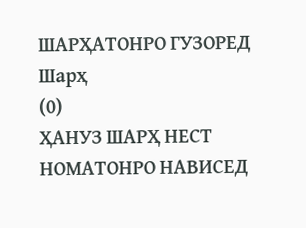ШАРҲАТОНРО ГУЗОРЕД
Шарҳ
(0)
ҲАНУЗ ШАРҲ НЕСТ
НОМАТОНРО НАВИСЕД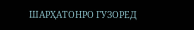ШАРҲАТОНРО ГУЗОРЕД